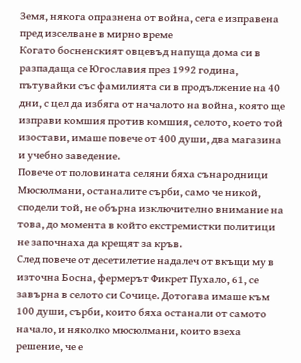Земя, някога опразнена от война, сега е изправена пред изселване в мирно време
Когато босненският овцевъд напуща дома си в разпадаща се Югославия през 1992 година, пътувайки със фамилията си в продължение на 40 дни, с цел да избяга от началото на война, която ще изправи комшия против комшия, селото, което той изостави, имаше повече от 400 души, два магазина и учебно заведение.
Повече от половината селяни бяха сънародници Мюсюлмани, останалите сърби, само че никой, сподели той, не обърна изключително внимание на това, до момента в който екстремистки политици не започнаха да крещят за кръв.
След повече от десетилетие надалеч от вкъщи му в източна Босна, фермерът Фикрет Пухало, 61, се завърна в селото си Сочице. Дотогава имаше към 100 души, сърби, които бяха останали от самото начало, и няколко мюсюлмани, които взеха решение, че е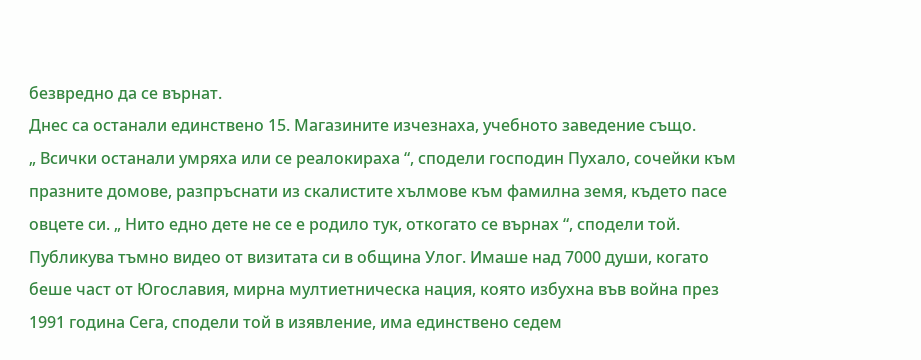безвредно да се върнат.
Днес са останали единствено 15. Магазините изчезнаха, учебното заведение също.
„ Всички останали умряха или се реалокираха “, сподели господин Пухало, сочейки към празните домове, разпръснати из скалистите хълмове към фамилна земя, където пасе овцете си. „ Нито едно дете не се е родило тук, откогато се върнах “, сподели той.
Публикува тъмно видео от визитата си в община Улог. Имаше над 7000 души, когато беше част от Югославия, мирна мултиетническа нация, която избухна във война през 1991 година Сега, сподели той в изявление, има единствено седем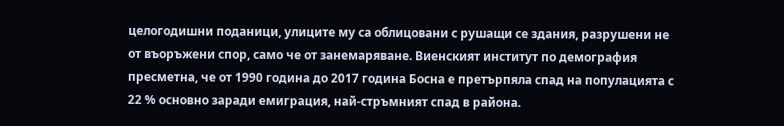целогодишни поданици, улиците му са облицовани с рушащи се здания, разрушени не от въоръжени спор, само че от занемаряване. Виенският институт по демография пресметна, че от 1990 година до 2017 година Босна е претърпяла спад на популацията с 22 % основно заради емиграция, най-стръмният спад в района.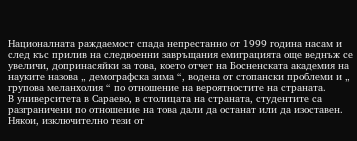Националната раждаемост спада непрестанно от 1999 година насам и след къс прилив на следвоенни завръщания емиграцията още веднъж се увеличи, допринасяйки за това, което отчет на Босненската академия на науките назова „ демографска зима “, водена от стопански проблеми и „ групова меланхолия “ по отношение на вероятностите на страната.
В университета в Сараево, в столицата на страната, студентите са разграничени по отношение на това дали да останат или да изоставен. Някои, изключително тези от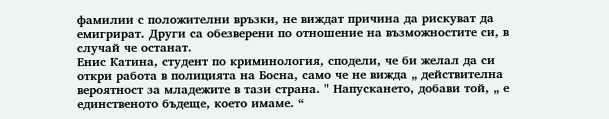фамилии с положителни връзки, не виждат причина да рискуват да емигрират. Други са обезверени по отношение на възможностите си, в случай че останат.
Енис Катина, студент по криминология, сподели, че би желал да си откри работа в полицията на Босна, само че не вижда „ действителна вероятност за младежите в тази страна. " Напускането, добави той, „ е единственото бъдеще, което имаме. “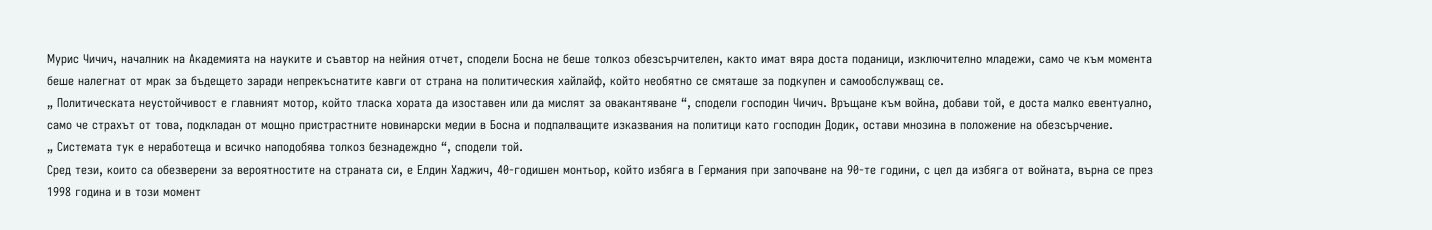Мурис Чичич, началник на Академията на науките и съавтор на нейния отчет, сподели Босна не беше толкоз обезсърчителен, както имат вяра доста поданици, изключително младежи, само че към момента беше налегнат от мрак за бъдещето заради непрекъснатите кавги от страна на политическия хайлайф, който необятно се смяташе за подкупен и самообслужващ се.
„ Политическата неустойчивост е главният мотор, който тласка хората да изоставен или да мислят за овакантяване “, сподели господин Чичич. Връщане към война, добави той, е доста малко евентуално, само че страхът от това, подкладан от мощно пристрастните новинарски медии в Босна и подпалващите изказвания на политици като господин Додик, остави мнозина в положение на обезсърчение.
„ Системата тук е неработеща и всичко наподобява толкоз безнадеждно “, сподели той.
Сред тези, които са обезверени за вероятностите на страната си, е Елдин Хаджич, 40-годишен монтьор, който избяга в Германия при започване на 90-те години, с цел да избяга от войната, върна се през 1998 година и в този момент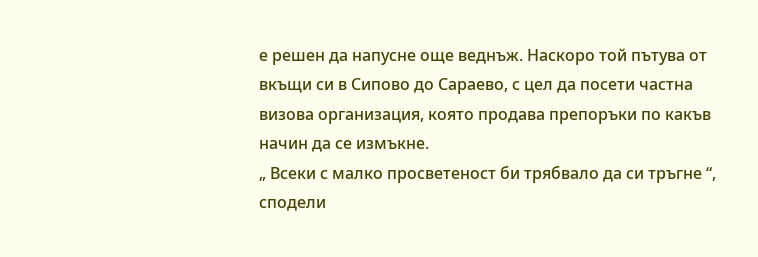е решен да напусне още веднъж. Наскоро той пътува от вкъщи си в Сипово до Сараево, с цел да посети частна визова организация, която продава препоръки по какъв начин да се измъкне.
„ Всеки с малко просветеност би трябвало да си тръгне “, сподели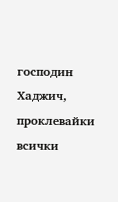господин Хаджич, проклевайки всички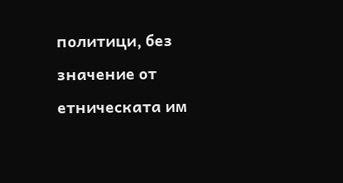политици, без значение от етническата им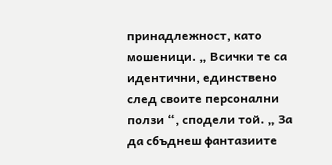принадлежност, като мошеници. „ Всички те са идентични, единствено след своите персонални ползи “, сподели той. „ За да сбъднеш фантазиите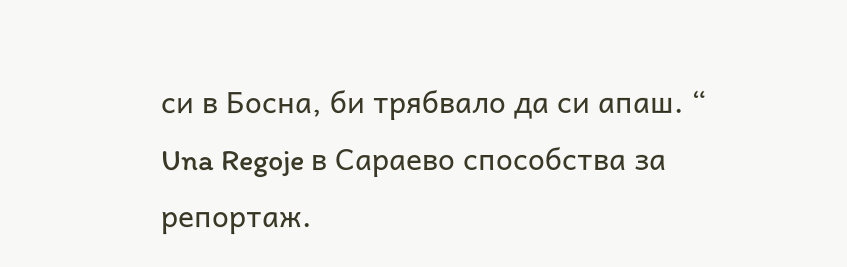си в Босна, би трябвало да си апаш. “
Una Regoje в Сараево способства за репортаж.